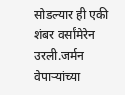सोडल्यार ही एकी शंबर वर्सांमेरेन उरली.जर्मन वेपाऱ्यांच्या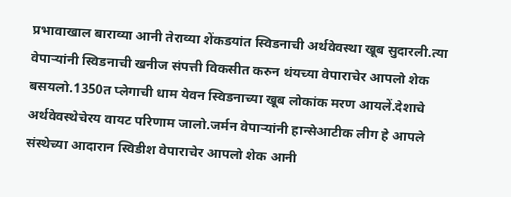प्रभावाखाल बाराव्या आनी तेराव्या शेंकडयांत स्विडनाची अर्थवेवस्था खूब सुदारली.त्या वेपाऱ्यांनी स्विडनाची खनीज संपत्ती विकसीत करुन थंयच्या वेपाराचेर आपलो शेक बसयलो.1350त प्लेगाची धाम येवन स्विडनाच्या खूब लोकांक मरण आयलें.देशाचे अर्थवेवस्थेचेरय वायट परिणाम जालो.जर्मन वेपाऱ्यांनी हान्सेआटीक लीग हे आपले संस्थेच्या आदारान स्विडीश वेपाराचेर आपलो शेक आनी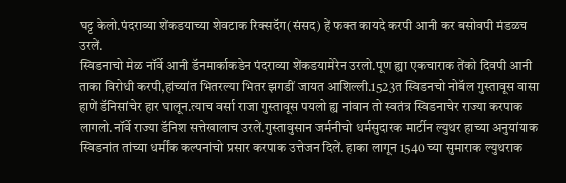घट्ट केलो.पंदराव्या शेंकडयाच्या शेवटाक रिक्सदॅग(संसद) हें फक्त कायदे करपी आनी कर बसोवपी मंडळच उरलें.
स्विडनाचो मेळ नॉर्वे आनी डॅनमार्काकडेन पंदराव्या शेंकडयामेरेन उरलो.पूण ह्या एकचाराक तेंको दिवपी आनी ताका विरोधी करपी,हांच्यांत भितरल्या भितर झगडीं जायत आशिल्ली.1523त स्विडनचो नोबॅल गुस्तावूस वासा हाणें डॅनिसांचेर हार घालून.त्याच वर्सा राजा गुस्तावूस पयलो ह्य नांवान तो स्वतंत्र स्विडनाचेर राज्या करपाक लागलो.नॉर्वे राज्या डॅनिश सत्तेखालाच उरलें.गुस्तावुसान जर्मनीचो धर्मसुदारक मार्टीन ल्युथर हाच्या अनुयांयाक स्विडनांत तांच्या धर्मींक कल्पनांचो प्रसार करपाक उत्तेजन दिलें. हाका लागून 1540 च्या सुमाराक ल्युथराक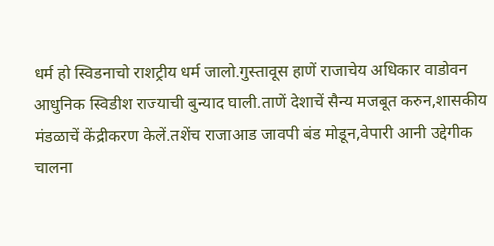धर्म हो स्विडनाचो राशट्रीय धर्म जालो.गुस्तावूस हाणें राजाचेय अधिकार वाडोवन आधुनिक स्विडीश राज्याची बुन्याद घाली.ताणें देशाचें सैन्य मजबूत करुन,शासकीय मंडळाचें केंद्रीकरण केलें.तशेंच राजाआड जावपी बंड मोडून,वेपारी आनी उद्देगीक चालना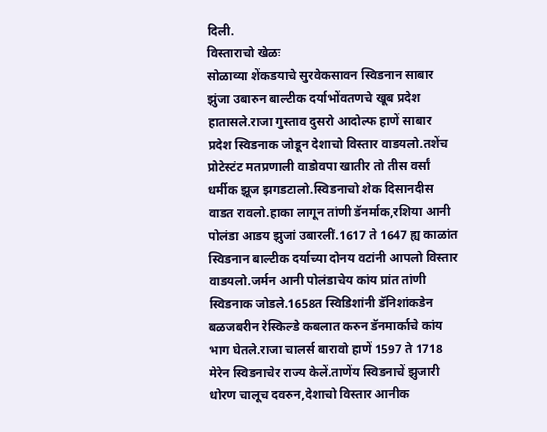दिली.
विस्ताराचो खेळः
सोळाव्या शेंकडयाचे सुरवेकसावन स्विडनान साबार झुंजा उबारुन बाल्टीक दर्याभोंवतणचे खूब प्रदेश हातासले.राजा गुस्ताव दुसरो आदोल्फ हाणें साबार प्रदेश स्विडनाक जोडून देशाचो विस्तार वाडयलो.तशेंच प्रोटेस्टंट मतप्रणाली वाडोवपा खातीर तो तीस वर्सां धर्मीक झूज झगडटालो.स्विडनाचो शेक दिसानदीस वाडत रावलो.हाका लागून तांणी डॅनर्माक,रशिया आनी पोलंडा आडय झुजां उबारलीं.1617 ते 1647 ह्य काळांत स्विडनान बाल्टीक दर्याच्या दोनय वटांनी आपलो विस्तार वाडयलो.जर्मन आनी पोलंडाचेय कांय प्रांत तांणी स्विडनाक जोडले.1658त स्विडिशांनी डॅनिशांकडेन बळजबरीन रेस्किल्डे कबलात करुन डॅनमार्काचे कांय भाग घेतले.राजा चालर्स बारावो हाणें 1597 ते 1718 मेरेन स्विडनाचेर राज्य केलें.ताणेंय स्विडनाचें झुजारी धोरण चालूच दवरुन,देशाचो विस्तार आनीक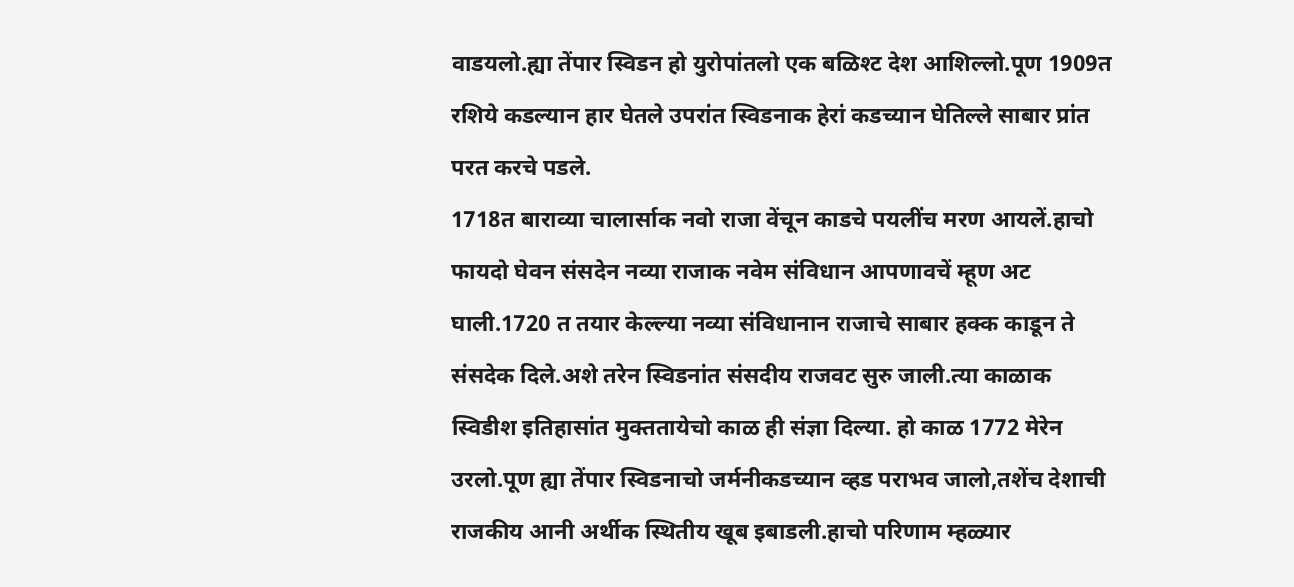वाडयलो.ह्या तेंपार स्विडन हो युरोपांतलो एक बळिश्ट देश आशिल्लो.पूण 1909त रशिये कडल्यान हार घेतले उपरांत स्विडनाक हेरां कडच्यान घेतिल्ले साबार प्रांत परत करचे पडले.
1718त बाराव्या चालार्साक नवो राजा वेंचून काडचे पयलींच मरण आयलें.हाचो फायदो घेवन संसदेन नव्या राजाक नवेम संविधान आपणावचें म्हूण अट घाली.1720 त तयार केल्ल्या नव्या संविधानान राजाचे साबार हक्क काडून ते संसदेक दिले.अशे तरेन स्विडनांत संसदीय राजवट सुरु जाली.त्या काळाक स्विडीश इतिहासांत मुक्ततायेचो काळ ही संज्ञा दिल्या. हो काळ 1772 मेरेन उरलो.पूण ह्या तेंपार स्विडनाचो जर्मनीकडच्यान व्हड पराभव जालो,तशेंच देशाची राजकीय आनी अर्थीक स्थितीय खूब इबाडली.हाचो परिणाम म्हळ्यार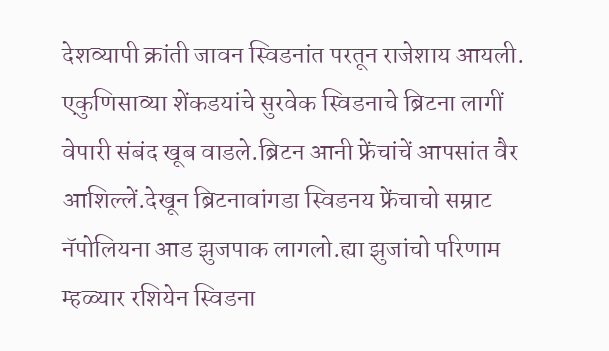देशव्यापी क्रांती जावन स्विडनांत परतून राजेशाय आयली.
एकुणिसाव्या शेंकडयांचे सुरवेक स्विडनाचे ब्रिटना लागीं वेपारी संबंद खूब वाडले.ब्रिटन आनी फ्रेंचांचें आपसांत वैर आशिल्लें.देखून ब्रिटनावांगडा स्विडनय फ्रेंचाचो सम्राट नॅपोलियना आड झुजपाक लागलो.ह्या झुजांचो परिणाम म्हळ्यार रशियेन स्विडना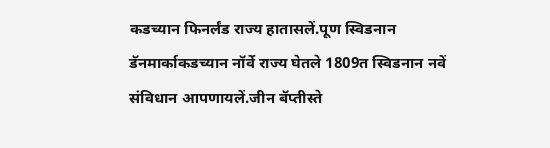कडच्यान फिनर्लंड राज्य हातासलें.पूण स्विडनान डॅनमार्काकडच्यान नॉर्वे राज्य घेतले 1809त स्विडनान नवें संविधान आपणायलें.जीन बॅप्तीस्ते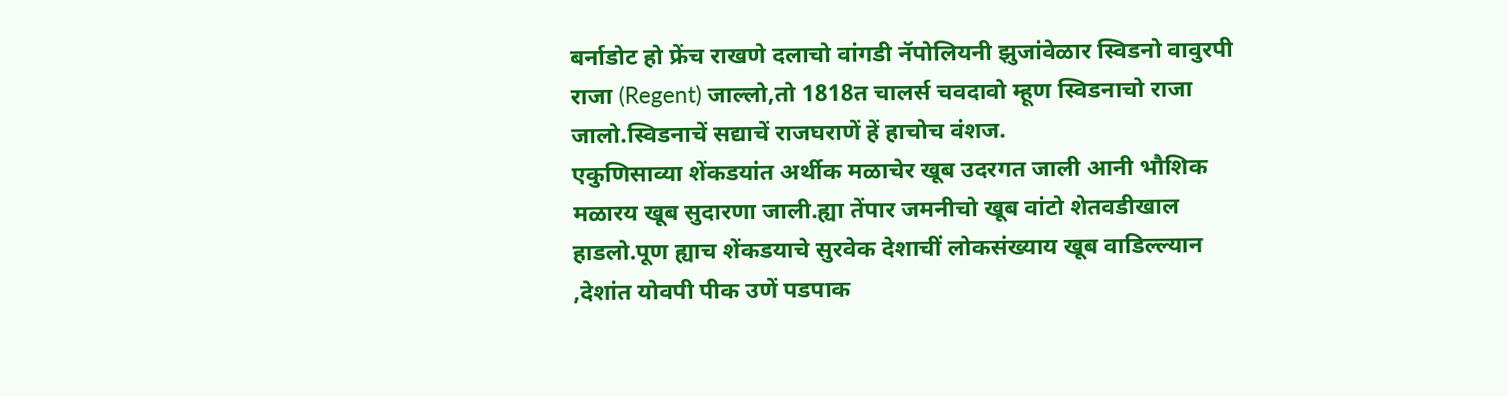बर्नाडोट हो फ्रेंच राखणे दलाचो वांगडी नॅपोलियनी झुजांवेळार स्विडनो वावुरपी राजा (Regent) जाल्लो,तो 1818त चालर्स चवदावो म्हूण स्विडनाचो राजा जालो.स्विडनाचें सद्याचें राजघराणें हें हाचोच वंशज.
एकुणिसाव्या शेंकडयांत अर्थीक मळाचेर खूब उदरगत जाली आनी भौशिक मळारय खूब सुदारणा जाली.ह्या तेंपार जमनीचो खूब वांटो शेतवडीखाल हाडलो.पूण ह्याच शेंकडयाचे सुरवेक देशाचीं लोकसंख्याय खूब वाडिल्ल्यान ,देशांत योवपी पीक उणें पडपाक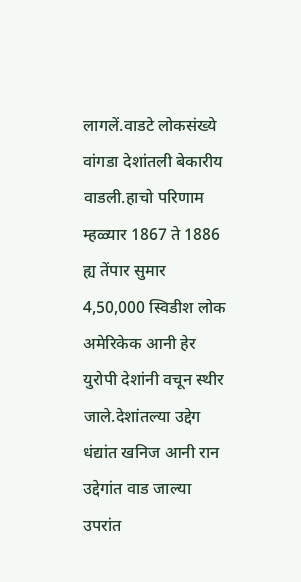लागलें.वाडटे लोकसंख्ये वांगडा देशांतली बेकारीय वाडली.हाचो परिणाम म्हळ्यार 1867 ते 1886 ह्य तेंपार सुमार 4,50,000 स्विडीश लोक अमेरिकेक आनी हेर युरोपी देशांनी वचून स्थीर जाले.देशांतल्या उद्देग धंद्यांत खनिज आनी रान उद्देगांत वाड जाल्या उपरांत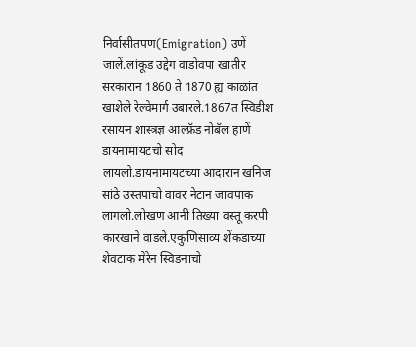निर्वासीतपण(Emigration) उणें जालें.लांकूड उद्देग वाडोवपा खातीर सरकारान 1860 ते 1870 ह्य काळांत खाशेले रेल्वेमार्ग उबारले.1867त स्विडीश रसायन शास्त्रज्ञ आल्फ्रॅड नोबॅल हाणें डायनामायटचो सोद लायलो.डायनामायटच्या आदारान खनिज सांठे उस्तपाचो वावर नेटान जावपाक लागलो.लोखण आनी तिख्या वस्तू करपी कारखाने वाडले.एकुणिसाव्य शेंकडाच्या शेवटाक मेरेन स्विडनाचो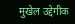मुखेल उद्देगीक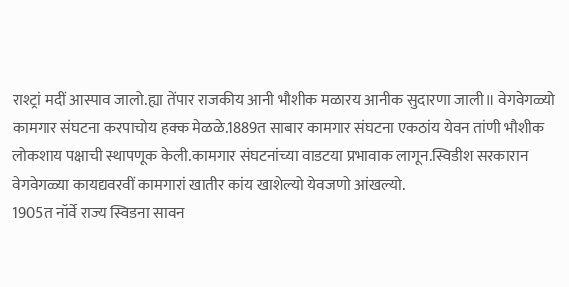राश्ट्रां मदीं आस्पाव जालो.ह्या तेंपार राजकीय आनी भौशीक मळारय आनीक सुदारणा जाली॥ वेगवेगळ्यो कामगार संघटना करपाचोय हक्क मेळळे.1889त साबार कामगार संघटना एकठांय येवन तांणी भौशीक लोकशाय पक्षाची स्थापणूक केली.कामगार संघटनांच्या वाडटया प्रभावाक लागून.स्विडीश सरकारान वेगवेगळ्या कायद्यवरवीं कामगारां खातीर कांय खाशेल्यो येवजणो आंखल्यो.
1905त नॉर्वे राज्य स्विडना सावन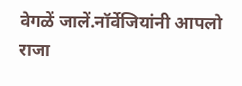वेगळें जालें.नॉर्वेजियांनी आपलो राजा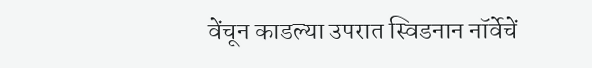वेंचून काडल्या उपरात स्विडनान नॉर्वेचें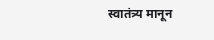स्वातंत्र्य मानून